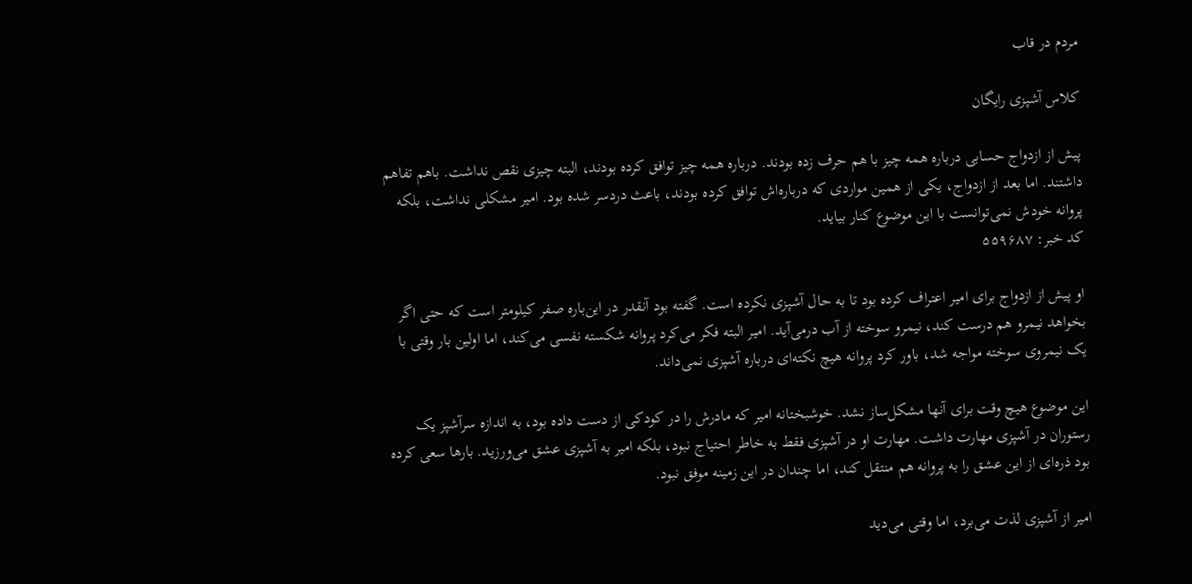مردم در قاب

کلاس آشپزی رایگان

پیش از ازدواج حسابی درباره همه چیز با هم حرف زده بودند. درباره همه چیز توافق کرده بودند، البته چیزی نقص نداشت. باهم تفاهم داشتند. اما بعد از ازدواج، یکی از همین مواردی که درباره‌اش توافق کرده بودند، باعث دردسر شده بود. امیر مشکلی نداشت، بلکه پروانه خودش نمی‌توانست با این موضوع کنار بیاید.
کد خبر: ۵۵۹۶۸۷

او پیش از ازدواج برای امیر اعتراف کرده بود تا به حال آشپزی نکرده است. گفته بود آنقدر در این‌باره صفر کیلومتر است که حتی اگر بخواهد نیمرو هم درست کند، نیمرو سوخته از آب درمی‌آید. امیر البته فکر می‌کرد پروانه شکسته نفسی می‌کند، اما اولین بار وقتی با یک نیمروی سوخته مواجه شد، باور کرد پروانه هیچ نکته‌ای درباره آشپزی نمی‌داند.

این موضوع هیچ‌ وقت برای آنها مشکل‌ساز نشد. خوشبختانه امیر که مادرش را در کودکی از دست داده بود، به اندازه سرآشپز یک رستوران در آشپزی مهارت داشت. مهارت او در آشپزی فقط به خاطر احتیاج نبود، بلکه امیر به آشپزی عشق می‌ورزید. بارها سعی کرده بود ذره‌ای از این عشق را به پروانه هم منتقل کند، اما چندان در این زمینه موفق نبود.

امیر از آشپزی لذت می‌برد، اما وقتی می‌دید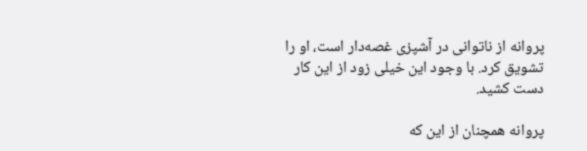پروانه از ناتوانی در آشپزی غصه‌دار است، او را تشویق کرد. با وجود این خیلی زود از این کار دست کشید.

پروانه همچنان از این که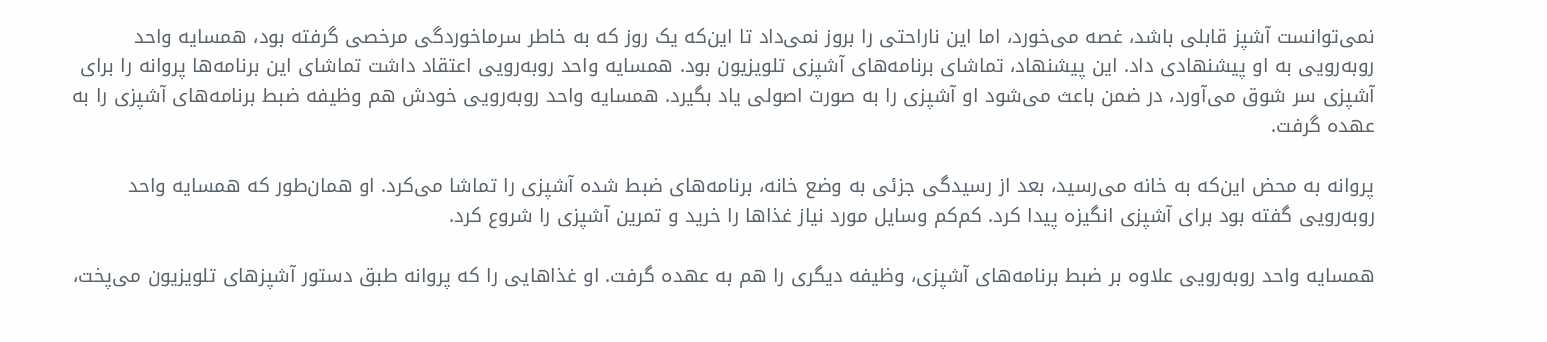نمی‌توانست آشپز قابلی باشد، غصه می‌خورد، اما این ناراحتی را بروز نمی‌داد تا این‌که یک روز که به خاطر سرماخوردگی مرخصی گرفته بود، همسایه واحد روبه‌رویی به او پیشنهادی داد. این پیشنهاد، تماشای برنامه‌های آشپزی تلویزیون بود. همسایه واحد روبه‌رویی اعتقاد داشت تماشای این برنامه‌ها پروانه را برای آشپزی سر شوق می‌آورد، در ضمن باعث می‌شود او آشپزی را به صورت اصولی یاد بگیرد. همسایه واحد روبه‌رویی خودش هم وظیفه ضبط برنامه‌های آشپزی را به عهده گرفت.

پروانه به محض این‌که به خانه می‌رسید، بعد از رسیدگی جزئی به وضع خانه، برنامه‌های ضبط شده آشپزی را تماشا می‌کرد. او همان‌طور که همسایه واحد روبه‌رویی گفته بود برای آشپزی انگیزه پیدا کرد. کم‌کم وسایل مورد نیاز غذاها را خرید و تمرین آشپزی را شروع کرد.

همسایه واحد روبه‌رویی علاوه بر ضبط برنامه‌های آشپزی، وظیفه دیگری را هم به عهده گرفت. او غذاهایی را که پروانه طبق دستور آشپزهای تلویزیون می‌پخت،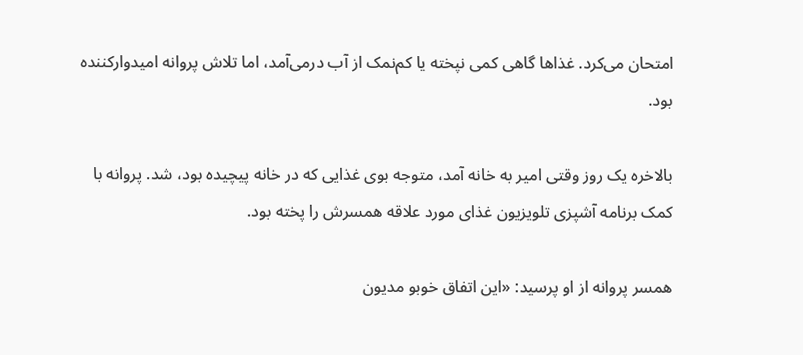امتحان می‌کرد. غذاها گاهی کمی نپخته یا کم‌نمک از آب درمی‌آمد، اما تلاش پروانه امیدوارکننده بود.

بالاخره یک روز وقتی امیر به خانه آمد، متوجه بوی غذایی که در خانه پیچیده بود، شد. پروانه با کمک برنامه آشپزی تلویزیون غذای مورد علاقه همسرش را پخته بود.

همسر پروانه از او پرسید: «این اتفاق خوبو مدیون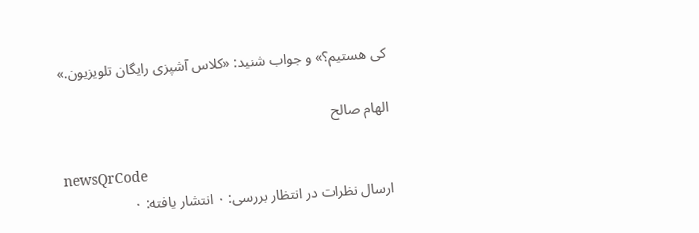کی هستیم؟» و جواب شنید: «کلاس آشپزی رایگان تلویزیون.»

الهام صالح

newsQrCode
ارسال نظرات در انتظار بررسی: ۰ انتشار یافته: ۰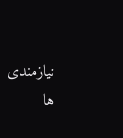نیازمندی ها